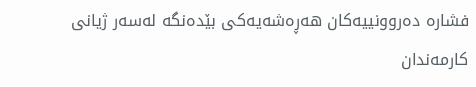فشارە دەروونییەکان هەڕەشەیەکی بێدەنگە لەسەر ژیانی کارمەندان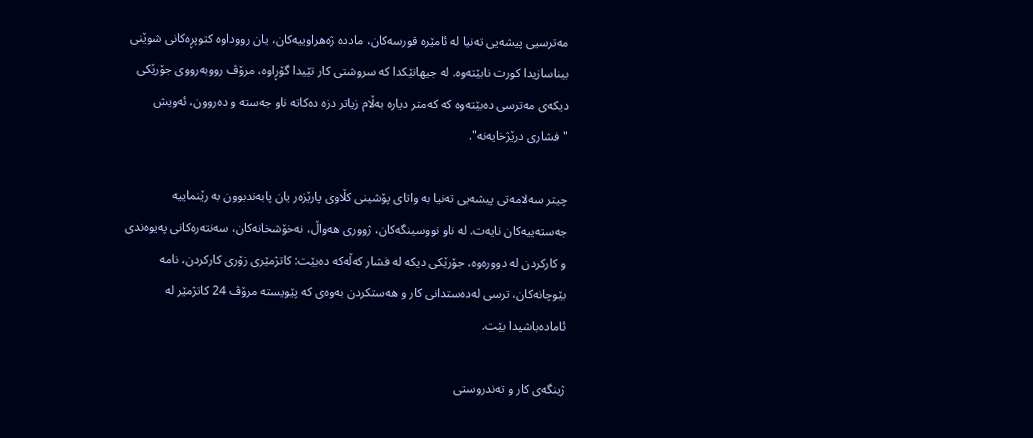مەترسیی پیشەیی تەنیا لە ئامێرە قورسەکان، ماددە ژەهراوییەکان، یان رووداوە کتوپڕەکانی شوێنی بیناسازیدا کورت نابێتەوە. لە جیهانێکدا کە سروشتی کار تێیدا گۆڕاوە، مرۆڤ رووبەرووی جۆرێکی دیکەی مەترسی دەبێتەوە کە کەمتر دیارە بەڵام زیاتر دزە دەکاتە ناو جەستە و دەروون، ئەویش "فشاری درێژخایەنە".

چیتر سەلامەتی پیشەیی تەنیا بە واتای پۆشینی کڵاوی پارێزەر یان پابەندبوون بە رێنماییە جەستەییەکان نایەت. لە ناو نووسینگەکان، ژووری هەواڵ، نەخۆشخانەکان، سەنتەرەکانی پەیوەندی و کارکردن لە دوورەوە، جۆرێکی دیکە لە فشار کەڵەکە دەبێت: کاتژمێری زۆری کارکردن، نامە بێوچانەکان، ترسی لەدەستدانی کار و هەستکردن بەوەی کە پێویستە مرۆڤ 24 کاتژمێر لە ئامادەباشیدا بێت.

ژینگەی کار و تەندروستی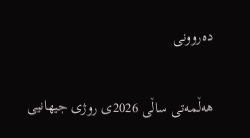دەروونی

هەڵمەتی ساڵی 2026ی روژی جیهانیی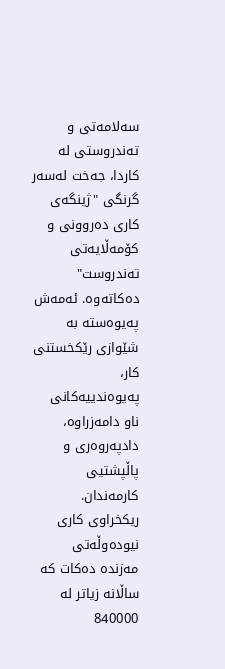سەلامەتی و تەندروستی لە کاردا، جەخت لەسەر گرنگی "ژینگەی کاری دەروونی و کۆمەڵایەتی تەندروست" دەکاتەوە. ئەمەش پەیوەستە بە شێوازی رێکخستنی کار، پەیوەندییەکانی ناو دامەزراوە، دادپەروەری و پاڵپشتیی کارمەندان. ریکخراوی کاری نیودەوڵەتی مەزندە دەکات کە ساڵانە زیاتر لە 840000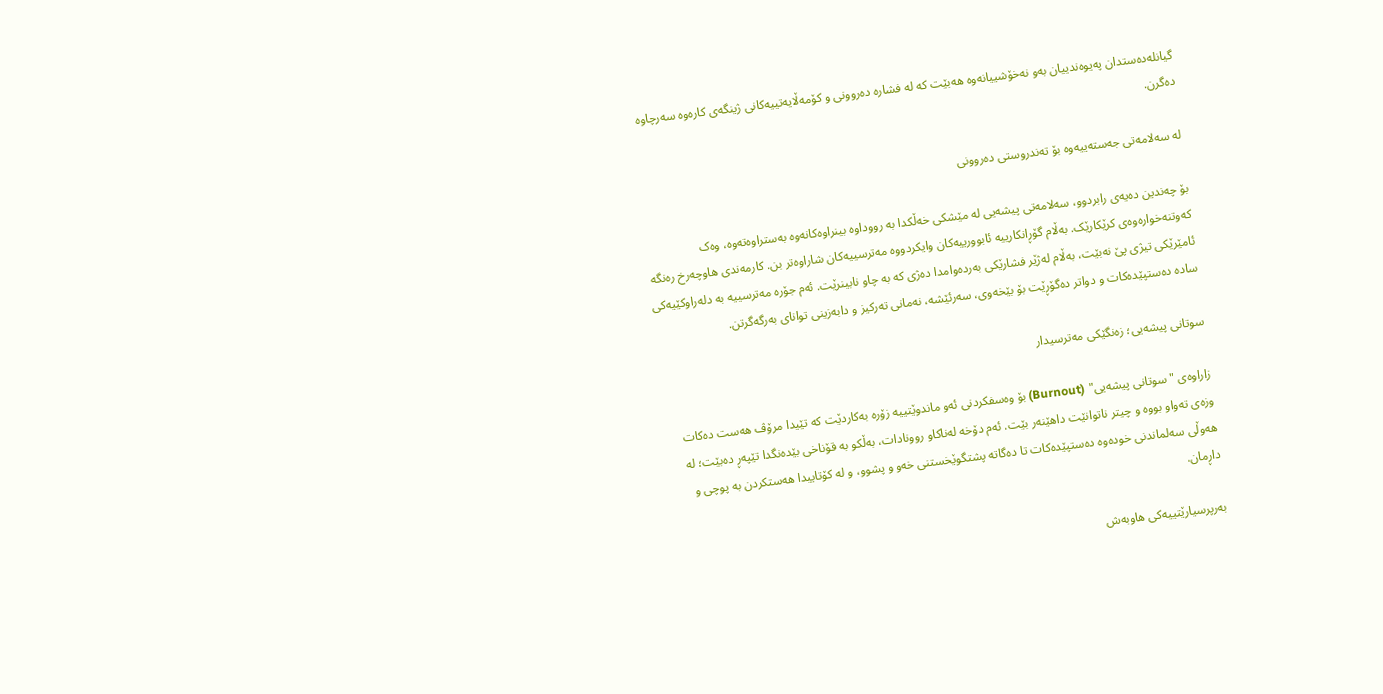گیانلەدەستدان پەیوەندییان بەو نەخۆشییانەوە هەبێت کە لە فشارە دەروونی و کۆمەڵایەتییەکانی ژینگەی کارەوە سەرچاوە دەگرن.

لە سەلامەتی جەستەییەوە بۆ تەندروستی دەروونی

بۆ چەندین دەیەی رابردوو، سەلامەتی پیشەیی لە مێشکی خەڵکدا بە رووداوە بینراوەکانەوە بەستراوەتەوە، وەک کەوتنەخوارەوەی کرێکارێک. بەڵام گۆڕانکارییە ئابوورییەکان وایکردووە مەترسییەکان شاراوەتر بن. کارمەندی هاوچەرخ رەنگە ئامێرێکی تیژی پێ نەبێت، بەڵام لەژێر فشارێکی بەردەوامدا دەژی کە بە چاو نابینرێت. ئەم جۆرە مەترسییە بە دلەراوکێیەکی سادە دەستپێدەکات و دواتر دەگۆڕێت بۆ بێخەوی، سەرئێشە، نەمانی تەرکیز و دابەزینی توانای بەرگەگرتن.

سوتانی پیشەیی؛ زەنگێکی مەترسیدار

زاراوەی "سوتانی پیشەیی" (Burnout) بۆ وەسفکردنی ئەو ماندوێتییە زۆرە بەکاردێت کە تێیدا مرۆڤ هەست دەکات وزەی تەواو بووە و چیتر ناتوانێت داهێنەر بێت. ئەم دۆخە لەناکاو روونادات، بەڵکو بە قۆناخی بێدەنگدا تێپەڕ دەبێت؛ لە هەوڵی سەلماندنی خودەوە دەستپێدەکات تا دەگاتە پشتگوێخستنی خەو و پشوو، و لە کۆتاییدا هەستکردن بە پوچی و داڕمان.

بەرپرسیارێتییەکی هاوبەش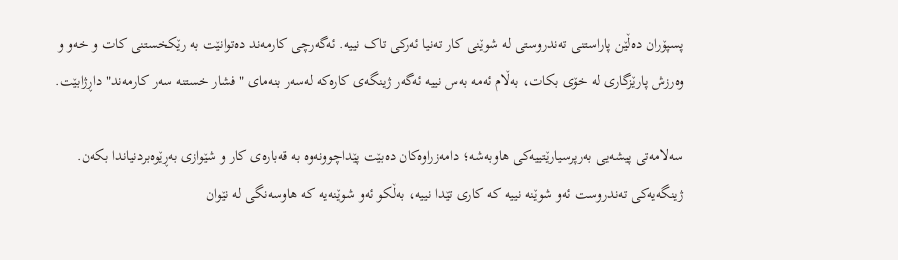پسپۆران دەڵێن پاراستنی تەندروستی لە شوێنی کار تەنیا ئەرکی تاک نییە. ئەگەرچی کارمەند دەتوانێت بە رێکخستنی کات و خەو و وەرزش پارێزگاری لە خۆی بکات، بەڵام ئەمە بەس نییە ئەگەر ژینگەی کارەکە لەسەر بنەمای "فشار خستنە سەر کارمەند" داڕژابێت.

سەلامەتی پیشەیی بەرپرسیارێتییەکی هاوبەشە؛ دامەزراوەکان دەبێت پێداچوونەوە بە قەبارەی کار و شێوازی بەڕێوەبردنیاندا بکەن. ژینگەیەکی تەندروست ئەو شوێنە نییە کە کاری تێدا نییە، بەڵکو ئەو شوێنەیە کە هاوسەنگی لە نێوان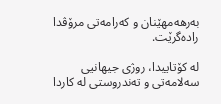بەرهەمهێنان و کەرامەتی مرۆڤدا رادەگرێت.

لە کۆتاییدا، روژی جیهانیی سەلامەتی و تەندروستی لە کاردا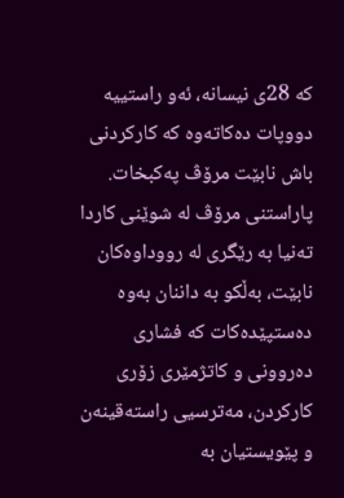کە 28ی نیسانە، ئەو راستییە دووپات دەکاتەوە کە کارکردنی باش نابێت مرۆڤ پەکبخات. پاراستنی مرۆڤ لە شوێنی کاردا تەنیا بە رێگری لە رووداوەکان نابێت، بەڵکو بە داننان بەوە دەستپێدەکات کە فشاری دەروونی و کاتژمێری زۆری کارکردن، مەترسیی راستەقینەن و پێویستیان بە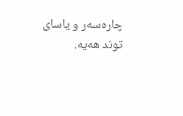چارەسەر و یاسای توند هەیە.